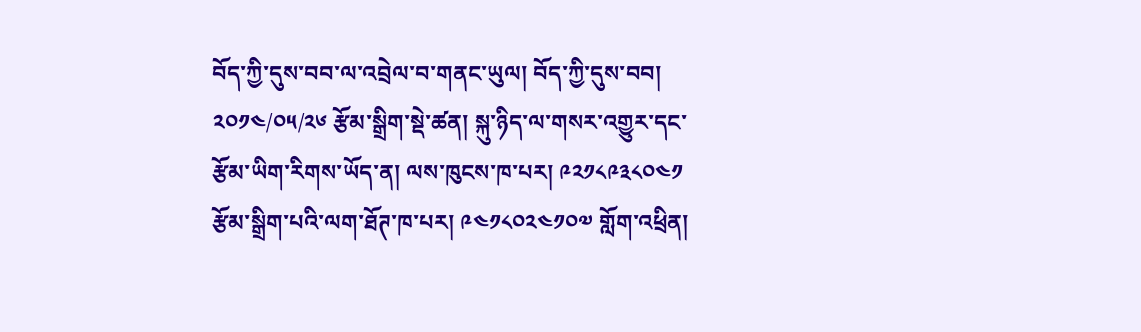བོད་ཀྱི་དུས་བབ་ལ་འབྲེལ་བ་གནང་ཡུལ། བོད་ཀྱི་དུས་བབ། ༢༠༡༤/༠༥/༢༦ རྩོམ་སྒྲིག་སྡེ་ཚན། སྐུ་ཉིད་ལ་གསར་འགྱུར་དང་རྩོམ་ཡིག་རིགས་ཡོད་ན། ལས་ཁུངས་ཁ་པར། ༩༢༡༨༩༣༨༠༤༡ རྩོམ་སྒྲིག་པའི་ལག་ཐོཊ་ཁ་པར། ༩༤༡༨༠༢༤༡༠༧ གློག་འཕྲིན།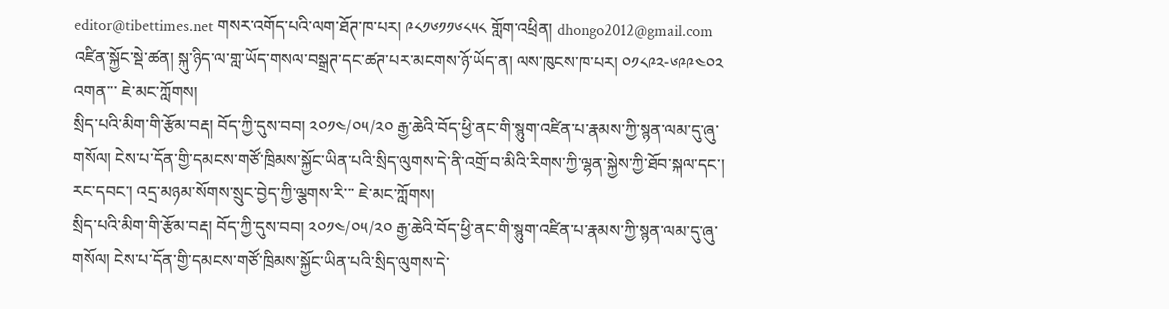editor@tibettimes.net གསར་འགོད་པའི་ལག་ཐོཊ་ཁ་པར། ༩༨༡༦༡༡༦༨༥༨ གློག་འཕྲིན། dhongo2012@gmail.com འཛིན་སྐྱོང་སྡེ་ཚན། སྐུ་ཉིད་ལ་གླ་ཡོད་གསལ་བསྒྲཊ་དང་ཚཊ་པར་མངགས་ཉོ་ཡོད་ན། ལས་ཁུངས་ཁ་པར། ༠༡༨༩༢-༦༩༩༤༠༢ འགན་་་ ཇེ་མང་ཀློགས།
སྲིད་པའི་མིག་གི་རྩོམ་བརྡ། བོད་ཀྱི་དུས་བབ། ༢༠༡༤/༠༥/༢༠ རྒྱ་ཆེའི་བོད་ཕྱི་ནང་གི་སྙུག་འཛིན་པ་རྣམས་ཀྱི་སྙན་ལམ་དུ་ཞུ་གསོལ། ངེས་པ་དོན་གྱི་དམངས་གཙོ་ཁྲིམས་སྐྱོང་ཡིན་པའི་སྲིད་ལུགས་དེ་ནི་འགྲོ་བ་མིའི་རིགས་ཀྱི་ལྷན་སྐྱེས་ཀྱི་ཐོབ་སྐལ་དང་། རང་དབང་། འདྲ་མཉམ་སོགས་སྲུང་བྱེད་ཀྱི་ལྕགས་རི་་་ ཇེ་མང་ཀློགས།
སྲིད་པའི་མིག་གི་རྩོམ་བརྡ། བོད་ཀྱི་དུས་བབ། ༢༠༡༤/༠༥/༢༠ རྒྱ་ཆེའི་བོད་ཕྱི་ནང་གི་སྙུག་འཛིན་པ་རྣམས་ཀྱི་སྙན་ལམ་དུ་ཞུ་གསོལ། ངེས་པ་དོན་གྱི་དམངས་གཙོ་ཁྲིམས་སྐྱོང་ཡིན་པའི་སྲིད་ལུགས་དེ་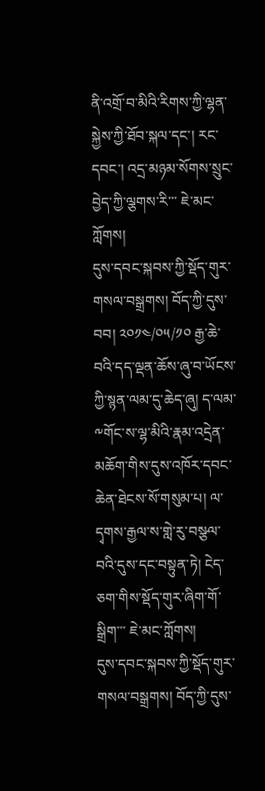ནི་འགྲོ་བ་མིའི་རིགས་ཀྱི་ལྷན་སྐྱེས་ཀྱི་ཐོབ་སྐལ་དང་། རང་དབང་། འདྲ་མཉམ་སོགས་སྲུང་བྱེད་ཀྱི་ལྕགས་རི་་་ ཇེ་མང་ཀློགས།
དུས་དབང་སྐབས་ཀྱི་སྡོད་གུར་གསལ་བསྒྲགས། བོད་ཀྱི་དུས་བབ། ༢༠༡༤/༠༥/༡༠ རྒྱ་ཆེ་བའི་དད་ལྡན་ཆོས་ཞུ་བ་ཡོངས་ཀྱི་སྙན་ལམ་དུ་ཆེད་ཞུ། ད་ལམ་༸གོང་ས་ལྷ་མིའི་རྣམ་འདྲེན་མཆོག་གིས་དུས་འཁོར་དབང་ཆེན་ཐེངས་སོ་གསུམ་པ། ལ་དྭགས་རྒྱལ་ས་གླེ་རུ་བསྩལ་བའི་དུས་དང་བསྟུན་ཏེ། ངེད་ཅག་གིས་སྡོད་གུར་ཞིག་གོ་སྒྲིག་་་ ཇེ་མང་ཀློགས།
དུས་དབང་སྐབས་ཀྱི་སྡོད་གུར་གསལ་བསྒྲགས། བོད་ཀྱི་དུས་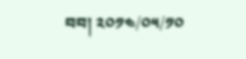བབ། ༢༠༡༤/༠༥/༡༠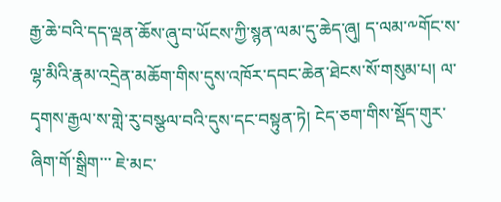རྒྱ་ཆེ་བའི་དད་ལྡན་ཆོས་ཞུ་བ་ཡོངས་ཀྱི་སྙན་ལམ་དུ་ཆེད་ཞུ། ད་ལམ་༸གོང་ས་ལྷ་མིའི་རྣམ་འདྲེན་མཆོག་གིས་དུས་འཁོར་དབང་ཆེན་ཐེངས་སོ་གསུམ་པ། ལ་དྭགས་རྒྱལ་ས་གླེ་རུ་བསྩལ་བའི་དུས་དང་བསྟུན་ཏེ། ངེད་ཅག་གིས་སྡོད་གུར་ཞིག་གོ་སྒྲིག་་་ ཇེ་མང་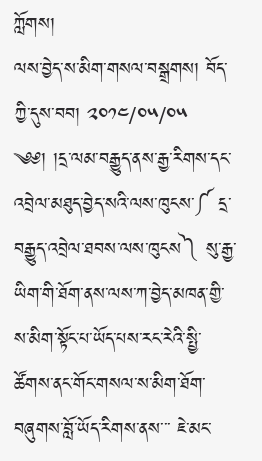ཀློགས།
ལས་བྱེད་ས་མིག་གསལ་བསྒྲགས། བོད་ཀྱི་དུས་བབ། ༢༠༡༤/༠༥/༠༥ ༄༅། །དྲ་ལམ་བརྒྱུད་ནས་རྒྱ་རིགས་དང་འབྲེལ་མཐུད་བྱེད་སའི་ལས་ཁུངས་༼ དྲ་བརྒྱུད་འབྲེལ་ཐབས་ལས་ཁུངས༽ སུ་རྒྱ་ཡིག་གི་ཐོག་ནས་ལས་ཀ་བྱེད་མཁན་གྱི་ས་མིག་སྟོང་པ་ཡོད་པས་རང་རེའི་སྤྱི་ཚོགས་ནང་གོང་གསལ་ས་མིག་ཐོག་བཞུགས་བློ་ཡོད་རིགས་ནས་་་ ཇེ་མང་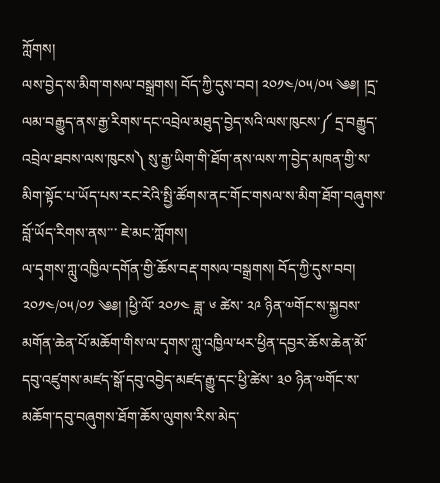ཀློགས།
ལས་བྱེད་ས་མིག་གསལ་བསྒྲགས། བོད་ཀྱི་དུས་བབ། ༢༠༡༤/༠༥/༠༥ ༄༅། །དྲ་ལམ་བརྒྱུད་ནས་རྒྱ་རིགས་དང་འབྲེལ་མཐུད་བྱེད་སའི་ལས་ཁུངས་༼ དྲ་བརྒྱུད་འབྲེལ་ཐབས་ལས་ཁུངས༽ སུ་རྒྱ་ཡིག་གི་ཐོག་ནས་ལས་ཀ་བྱེད་མཁན་གྱི་ས་མིག་སྟོང་པ་ཡོད་པས་རང་རེའི་སྤྱི་ཚོགས་ནང་གོང་གསལ་ས་མིག་ཐོག་བཞུགས་བློ་ཡོད་རིགས་ནས་་་ ཇེ་མང་ཀློགས།
ལ་དྭགས་ཀླུ་འཁྱིལ་དགོན་གྱི་ཆོས་བརྡ་གསལ་བསྒྲགས། བོད་ཀྱི་དུས་བབ། ༢༠༡༤/༠༥/༠༡ ༄༅། །ཕྱི་ལོ་ ༢༠༡༤ ཟླ་ ༦ ཚེས་ ༢༩ ཉིན་༧གོང་ས་སྐྱབས་མགོན་ཆེན་པོ་མཆོག་གིས་ལ་དྭགས་ཀླུ་འཁྱིལ་ཕར་ཕྱིན་དབྱར་ཆོས་ཆེན་མོ་དབུ་འཛུགས་མཛད་སྒོ་དབུ་འབྱེད་མཛད་རྒྱུ་དང་ཕྱི་ཚེས་ ༣༠ ཉིན་༧གོང་ས་མཆོག་དབུ་བཞུགས་ཐོག་ཆོས་ལུགས་རིས་མེད་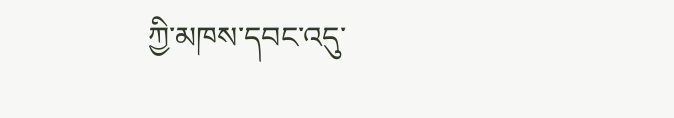ཀྱི་མཁས་དབང་འདུ་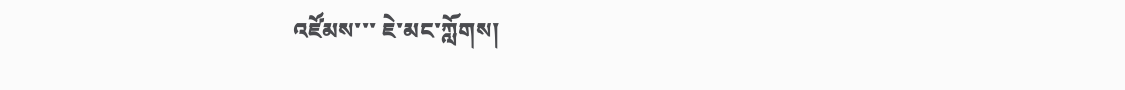འཛོམས་་་ ཇེ་མང་ཀློགས།